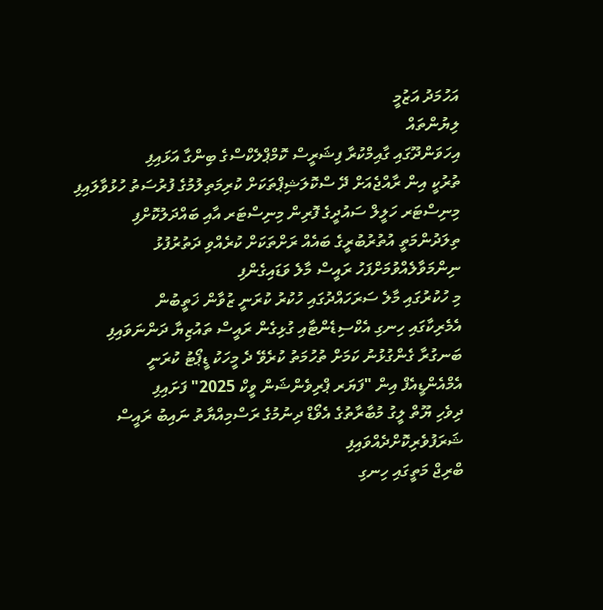އަހުމަދު އަޒުމީ
ލިޔުންތައް
އިހަވަންދޫގައި ގާއިމްކުރާ ފިޝަރީސް ކޮމްޕްލެކްސްގެ ބިންގާ އަޅައިފި
ތުރުކީ އިން ރާއްޖެއަށް ދޭ ސްކޮލަޝިޕްތަކަށް ކުރިމަތިލުމުގެ ފުރުސަތު ހުޅުވާލައިފި
މިނިސްޓަރ ހަލީލް ސައުދީގެ ފޮރިން މިނިސްޓަރ އާއި ބައްދަލުކޮށްފި
ތިލަދުންމަތީ އުތުރުބުރީގެ ބައެއް ރަށްތަކަށް ކުރެއްވި ދަތުރުފުޅު ނިންމަވާލެއްވުމަށްފަހު ރައީސް މާލެ ވަޑައިގެންފި
މި ހުކުރުގައި މާލެ ސަރަހައްދުގައި ހުކުރު ކުރަނީ ޒުވާން ޚަތީބުން
އެމެރިކާގައި ހިނގި އެކްސިޑެންޓާއި ގުޅިގެން ރައީސް ތައުޒިޔާ ދަންނަވައިފި
ބަނގުރާ ގެންގުޅުނު ކަމަށް ތުހުމަތު ކުރެވޭ ދެ މީހަކު ޑީޕޯޓު ކުރަނީ
އެމްއެންޑީއެފް އިން "ފަޔަރ ޕްރިވެންޝަން ވީކް 2025" ފަށައިފި
ދިވެހި ޔޫތް ލީގު މުބާރާތުގެ އެވޯޑް ދިނުމުގެ ރަސްމިއްޔާތު ނައިބު ރައީސް ޝަރަފުވެރިކޮށްދެއްވައިފި
ބްރިޖް މަތީގައި ހިނގި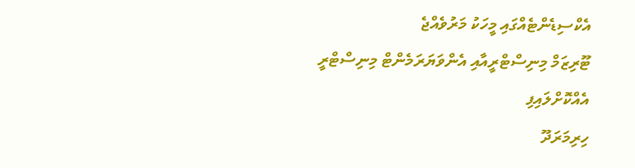އެކްސިޑެންޓެއްގައި މީހަކު މަރުވެއްޖެ
ޓޫރިޒަމް މިނިސްޓްރީއާއި އެންވަޔަރަމެންޓް މިނިސްޓްރީ އެއްކޮށްލައިފި
ހިރިމަރަދޫ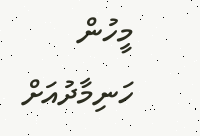މީހުން ހަނިމާދުއަށް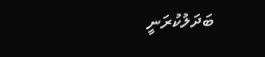ބަދަލުކުރަނީ